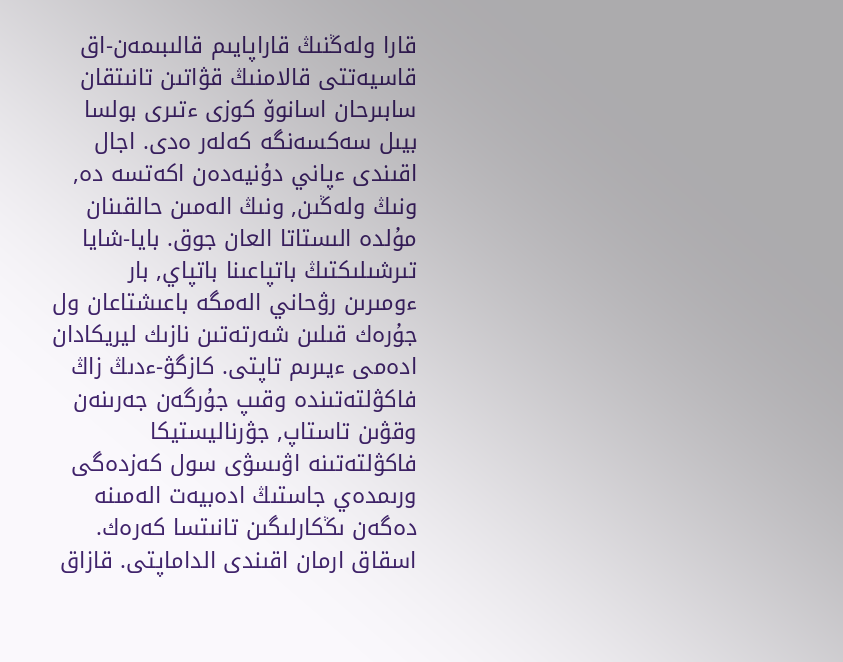قارا ولەڭنىڭ قاراپايىم قالىبىمەن-اق قاسيەتتى قالامنىڭ قۋاتىن تانىتقان سابىرحان اسانوۆ كوزى ءتىرى بولسا بيىل سەكسەنگە كەلەر ەدى. اجال اقىندى ءپاني دۇنيەدەن اكەتسە دە, ونىڭ ولەڭىن, ونىڭ الەمىن حالقىنان مۇلدە الىستاتا العان جوق. بايا-شايا تىرشىلىكتىڭ باتپاعىنا باتپاي, بار ءومىرىن رۋحاني الەمگە باعىشتاعان ول جۇرەك قىلىن شەرتەتىن نازىك ليريكادان ادەمى ءيىرىم تاپتى. كازگۋ-ءدىڭ زاڭ فاكۋلتەتىندە وقىپ جۇرگەن جەرىنەن وقۋىن تاستاپ, جۋرناليستيكا فاكۋلتەتىنە اۋىسۋى سول كەزدەگى ورىمدەي جاستىڭ ادەبيەت الەمىنە دەگەن ىڭكارلىگىن تانىتسا كەرەك.
اسقاق ارمان اقىندى الداماپتى. قازاق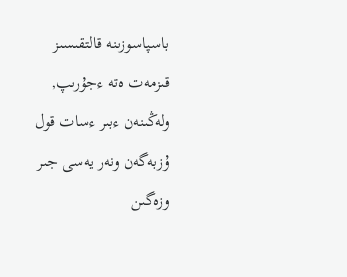باسپاسوزىنە قالتقىسىز قىزمەت ەتە ءجۇرىپ, ولەڭىنەن ءبىر ءسات قول ۇزبەگەن ونەر يەسى جىر وزەگىن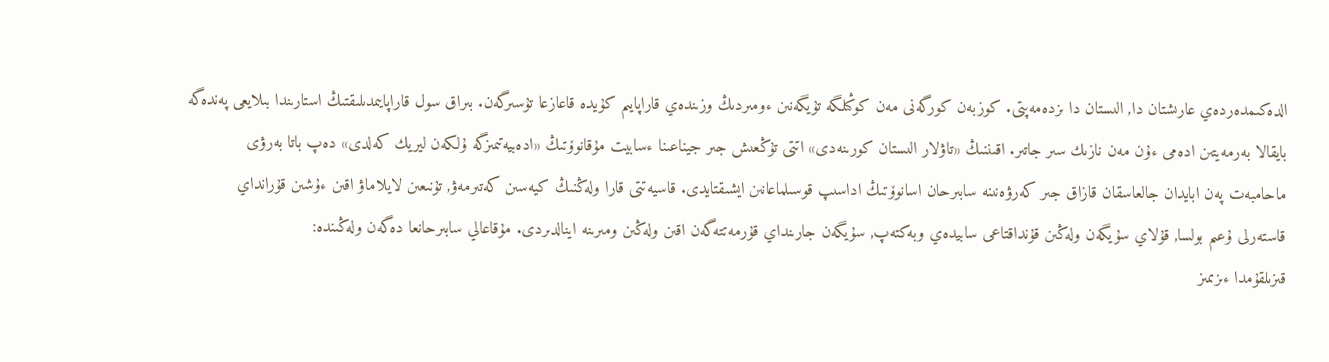الدەكىمدەردەي عارىشتان دا, الىستان دا ىزدەمەپتى. كوزبەن كورگەنى مەن كوڭىلگە تۇيگەنىن ءومىردىڭ وزىندەي قاراپايىم كۇيدە قاعازعا تۇسىرگەن. بىراق سول قاراپايىمدىلىقتىڭ استارىندا بىلايعى پەندەگە بايقالا بەرمەيتىن ادەمى ءۇن مەن نازىك سىر جاتىر. اقىننىڭ «تاۋلار الىستان كورىنەدى» اتتى تۇڭعىش جىر جيناعىنا ءسابيت مۇقانوۆتىڭ «ادەبيەتىمىزگە ۇلكەن ليريك كەلدى» دەپ باتا بەرۋى ماحامبەت پەن ابايدان جالعاسقان قازاق جىر كەرۋەنىنە سابىرحان اسانوۆتىڭ اداسىپ قوسىلماعانىن ايشىقتايدى. قاسيەتتى قارا ولەڭنىڭ كيەسىن كەتىرمەۋ, تۇنىعىن لايلاماۋ اقىن ءۇشىن قۇرانداي قاستەرلى ۇعىم بولسا, قۇلاي سۇيگەن ولەڭىن قۇنداقتاعى سابيدەي وبەكتەپ, سۇيگەن جارىنداي قۇرمەتتەگەن اقىن ولەڭىن ومىرىنە اينالدىردى. مۇقاعالي سابىرحانعا دەگەن ولەڭىندە:
قىزىلقۇمدا ءىزىمىز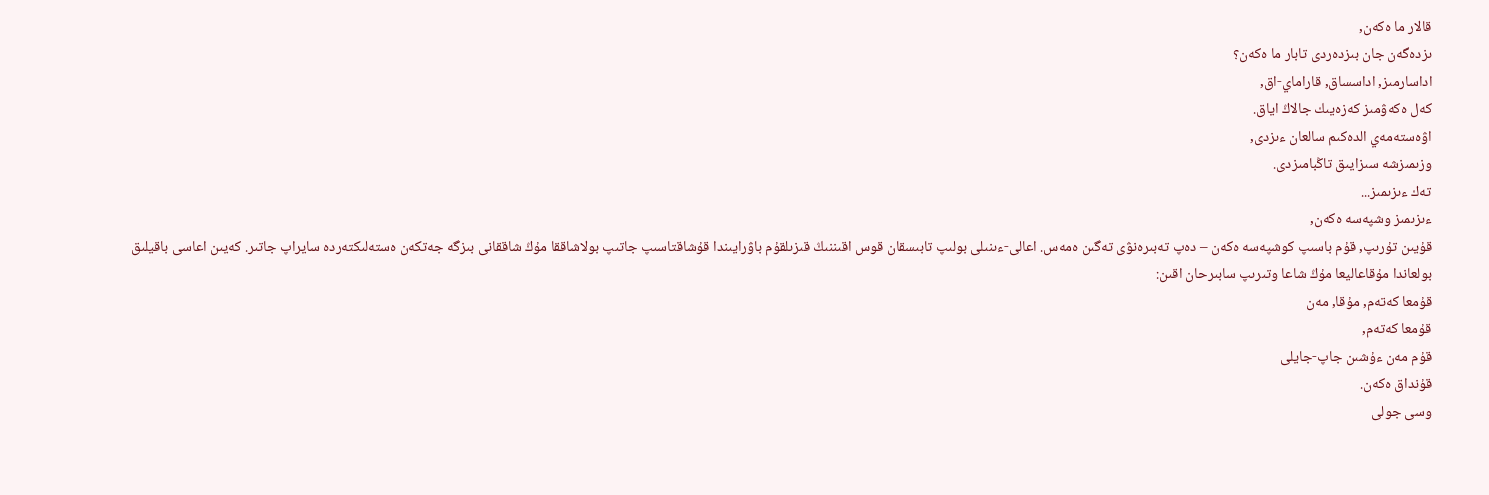قالار ما ەكەن,
ىزدەگەن جان بىزدەردى تابار ما ەكەن؟
اداسارمىز, اداسساق, قاراماي-اق,
كەل ەكەۋمىز كەزەيىك جالاڭ اياق.
اۋەستەمەي الدەكىم سالعان ءىزدى,
وزىمىزشە سىزايىق تاڭبامىزدى.
تەك ءىزىمىز...
ءىزىمىز وشپەسە ەكەن,
قۇيىن تۇرىپ, قۇم باسىپ كوشپەسە ەكەن – دەپ تەبىرەنۋى تەگىن ەمەس. اعالى-ءىنىلى بولىپ تابىسقان قوس اقىننىڭ قىزىلقۇم باۋرايىندا قۇشاقتاسىپ جاتىپ بولاشاققا مۇڭ شاققانى بىزگە جەتكەن ەستەلىكتەردە سايراپ جاتىر. كەيىن اعاسى باقيلىق بولعاندا مۇقاعاليعا مۇڭ شاعا وتىرىپ سابىرحان اقىن:
قۇمعا كەتەم, مۇقا, مەن
قۇمعا كەتەم,
قۇم مەن ءۇشىن جاپ-جايلى
قۇنداق ەكەن.
وسى جولى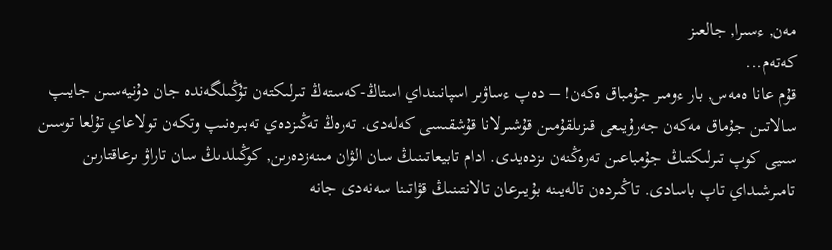مەن, ءسىرا, جالعىز
كەتەم...
قۇم عانا ەمەس, بار ءومىر جۇمباق ەكەن! – دەپ ءساۋىر اسپانىنداي استاڭ-كەستەڭ تىرلىكتەن تۇڭىلگەندە جان دۇنيەسىن جايىپ سالاتىن جۇماق مەكەن جەرۇيىعى قىزىلقۇمىن قۇشىرلانا قۇشقىسى كەلەدى. تەرەڭ تەڭىزدەي تەبىرەنىپ وتكەن تولاعاي تۇلعا توسىن سىيى كوپ تىرلىكتىڭ جۇمباعىن تەرەڭنەن ىزدەيدى. ادام تابيعاتىنىڭ سان الۋان مىنەزدەرىن, كوڭىلدىڭ سان تاراۋ ىرعاقتارىن تامىرشىداي تاپ باسادى. تاڭىردەن تالەيىنە بۇيىرعان تالانتىنىڭ قۋاتىنا سەنەدى جانە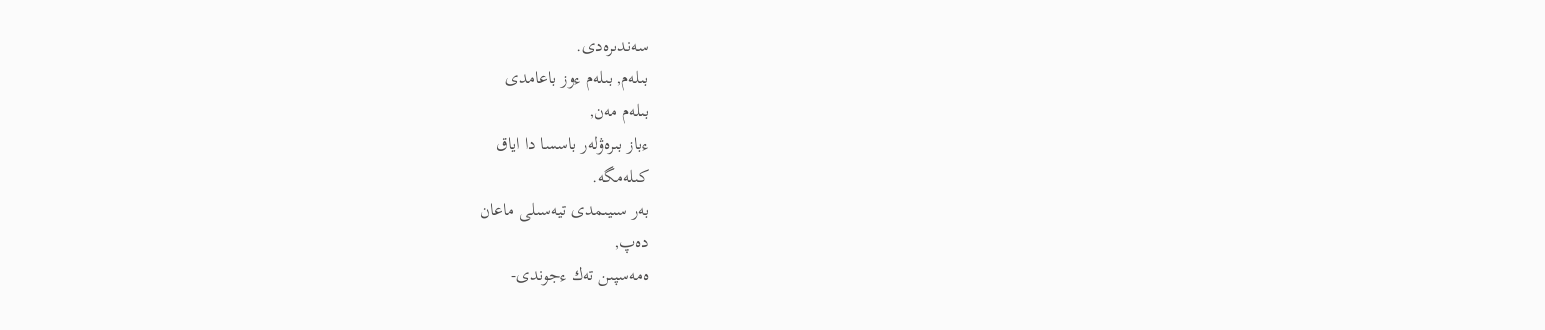سەندىرەدى.
بىلەم, بىلەم ءوز باعامدى
بىلەم مەن,
ءباز بىرەۋلەر باسسا دا اياق
كىلەمگە.
بەر سىيىمدى تيەسىلى ماعان
دەپ,
ەمەسپىن تەك ءجوندى-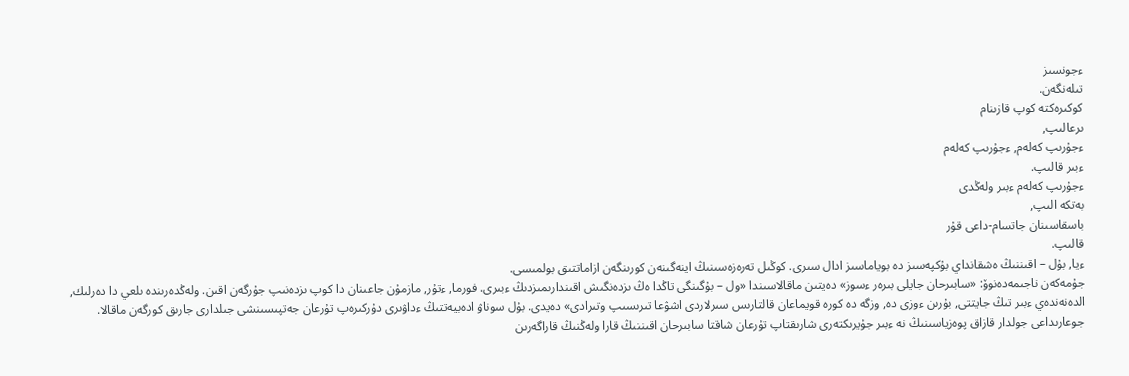ءجونسىز
تىلەنگەن.
كوكىرەكتە كوپ قازىنام
ىرعالىپ,
ءجۇرىپ كەلەم, ءجۇرىپ كەلەم
ءبىر قالىپ.
ءجۇرىپ كەلەم ءبىر ولەڭدى
بەتكە الىپ,
باسقاسىنان جاتسام-داعى قۇر
قالىپ.
ءيا, بۇل – اقىننىڭ ەشقانداي بۇكپەسىز دە بوياماسىز ادال سىرى. كوڭىل تەرەزەسىنىڭ اينەگىنەن كورىنگەن ازاماتتىق بولمىسى.
جۇمەكەن ناجىمەدەنوۆ: «سابىرحان جايلى بىرەر ءسوز» دەيتىن ماقالاسىندا «ول – بۇگىنگى تاڭدا ەڭ ىزدەنگىش اقىندارىمىزدىڭ ءبىرى. فورما, ءتۇر, مازمۇن جاعىنان دا كوپ ىزدەنىپ جۇرگەن اقىن. ولەڭدەرىندە ىلعي دا دەرلىك, الدەنەندەي ءبىر تىڭ جايتتى, بۇرىن ءوزى دە, وزگە دە كورە قويماعان قالتارىس سىرلاردى اشۋعا تىرىسىپ وتىرادى» دەيدى. بۇل سوناۋ ادەبيەتتىڭ ءداۋىرى دۇركىرەپ تۇرعان جەتپىسىنشى جىلدارى جارىق كورگەن ماقالا.
جوعارىداعى جولدار قازاق پوەزياسىنىڭ نە ءبىر جۇيرىكتەرى شارىقتاپ تۇرعان شاقتا سابىرحان اقىننىڭ قارا ولەڭنىڭ قاراگەرىن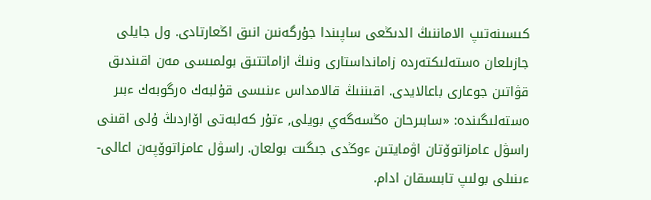كىسىنەتىپ الاماننىڭ الدىڭعى ساپىندا جۇرگەنىن انىق اڭعارتادى. ول جايلى جازىلعان ەستەلىكتەردە زامانداستارى ونىڭ ازاماتتىق بولمىسى مەن اقىندىق قۋاتىن جوعارى باعالايدى. اقىننىڭ قالامداس ءىنىسى قۇلبەك ەرگوبەك ءبىر ەستەلىگىندە: «سابىرحان ەڭسەگەي بويلى, ءتۇر كەلبەتى اۆاردىڭ ۇلى اقىنى راسۋل عامزاتوۆتان اۋمايتىن ءوڭدى جىگىت بولعان. راسۋل عامزاتوۆپەن اعالى-ءىنىلى بولىپ تابىسقان ادام.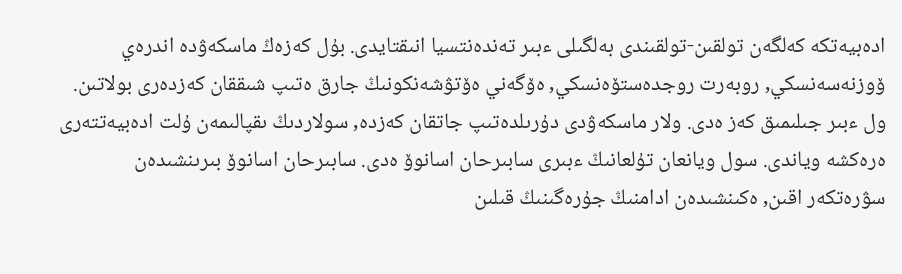ادەبيەتكە كەلگەن تولقىن-تولقىندى بەلگىلى ءبىر تەندەنتسيا انىقتايدى. بۇل كەزەڭ ماسكەۋدە اندرەي ۆوزنەسەنسكي, روبەرت روجدەستۆەنسكي, ەۆگەني ەۆتۋشەنكونىڭ جارق ەتىپ شىققان كەزدەرى بولاتىن. ول ءبىر جىلىمىق كەز ەدى. ولار ماسكەۋدى دۇرىلدەتىپ جاتقان كەزدە, سولاردىڭ ىقپالىمەن ۇلت ادەبيەتتەرى ەرەكشە وياندى. سول ويانعان تۇلعانىڭ ءبىرى سابىرحان اسانوۆ ەدى. سابىرحان اسانوۆ بىرىنشىدەن سۋرەتكەر اقىن, ەكىنشىدەن ادامنىڭ جۇرەگىنىڭ قىلىن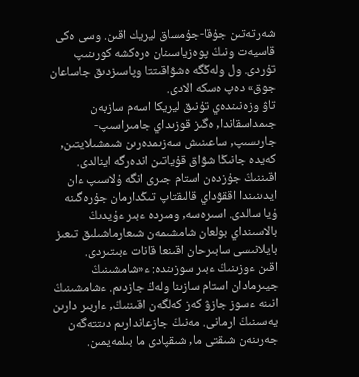شەرتەتىن جۇقا-جۇمساق ليريك اقىن. وسى ەكى قاسيەت ونىڭ پوەزياسىنان ەرەكشە كورىنىپ تۇردى. ول ولەڭگە ەشۋاقىتتا وپاسىزدىق جاساعان جوق» دەپ ەسكە الادى.
تاۋ وزەنىندەي تۇنىق ليريكا اسەم سازبەن جىمداسقاندا, ەگىز قوزىداي جامىراسىپ-جارىسىپ, ساعىنىش سەزىمدەرىن شىمشىلايتىن, كەيدە جانىڭا شۋاق قۇياتىن اندەرگە اينالدى. اقىننىڭ جۇزدەن استام جىرى انگە ۇلاسىپ ءان ايدىنىندا اققۋداي قالىقتاپ تىڭدارمان جۇرەگىنە ۇيا سالدى. اسىرەسە, ومىردە ءبىر ءۇيدىڭ بالاسىنداي بولعان شامشىمەن شىعارماشىلىق تىعىز بايلانىسى سابىرحان اقىنعا قانات ءبىتىردى.
اقىن ءوزىنىڭ ءبىر سوزىندە: ء«شامشىنىڭ جيىرمادان استام سازىنا ولەڭ جازدىم. ءشامشىنىڭ انىنە ءسوز جازۋ كەز كەلگەن اقىننىڭ, ءاربىر دارىن يەسىنىڭ ارمانى. مەنىڭ جازعاندارىم دىتتەگەن جەرىنەن شىقتى ما, شىقپادى ما بىلمەيمىن.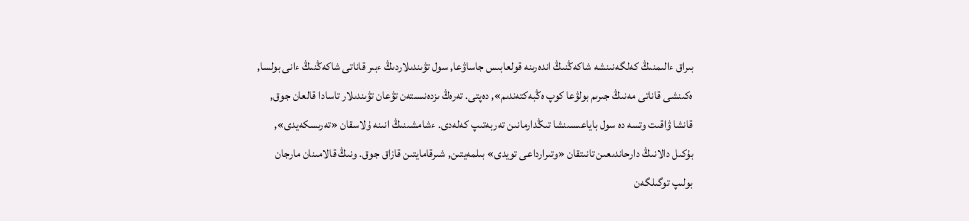بىراق ءالىمنىڭ كەلگەنىنشە شاكەڭنىڭ اندەرىنە قولعابىس جاساۋعا, سول تۋىندىلاردىڭ ءبىر قاناتى شاكەڭنىڭ ءانى بولسا, ەكىنشى قاناتى مەنىڭ جىرىم بولۋعا كوپ ەڭبەكتەندىم», دەپتى. تەرەڭ ىزدەنىستەن تۋعان تۋىندىلار تاسادا قالعان جوق, قانشا ۋاقىت وتسە دە سول باياعىسىنشا تىڭدارمانىن تەربەتىپ كەلەدى. ءشامشىنىڭ انىنە ۇلاسقان «تەرىسكەيدى», بۇكىل دالانىڭ دارحاندىعىن تانىتقان «وتىرارداعى تويدى» بىلمەيتىن, شىرقامايتىن قازاق جوق. ونىڭ قالامىنان مارجان بولىپ توگىلگەن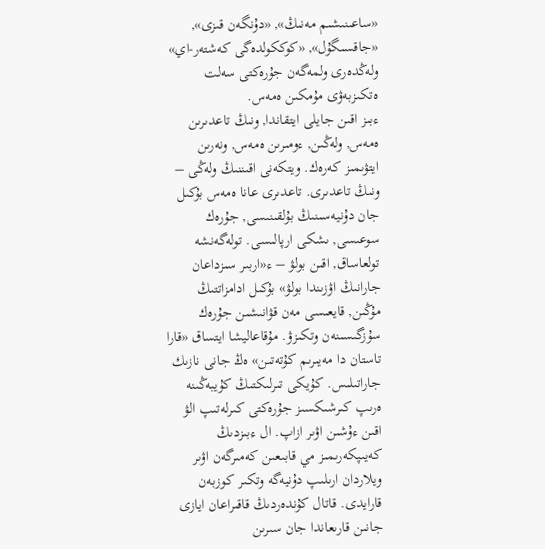«ساعىنىشىم مەنىڭ», «دۇنگەن قىزى», «جاقسىگۇل», «كوككولدەگى كەشتەر-اي» ولەڭدەرى ولمەگەن جۇرەكتى سەلت ەتكىزبەۋى مۇمكىن ەمەس.
ءبىز اقىن جايلى ايتقاندا, ونىڭ تاعدىرىن ەمەس, ولەڭىن, ءومىرىن ەمەس, ونەرىن ايتۋىمىز كەرەك. ويتكەنى اقىننىڭ ولەڭى – ونىڭ تاعدىرى. تاعدىرى عانا ەمەس بۇكىل جان دۇنيەسىنىڭ بۇلقىنىسى, جۇرەك سوعىسى, ىشكى ارپالىسى. تولەگەنشە تولعاساق, اقىن بولۋ – ء«اربىر سىزداعان جارانىڭ اۋزىندا بولۋ» بۇكىل ادامزاتتىڭ مۇڭىن, قايعىسى مەن قۋانىشىن جۇرەك سۇزگىسىنەن وتكىزۋ. مۇقاعاليشا ايتساق «قارا تاستان دا مەيىرىم كۇتەتىن» ەڭ جانى نازىك جاراتىلىس. كۇيكى تىرلىكتىڭ كۇيبەڭىنە ەرىپ كىرشىكسىز جۇرەكتى كىرلەتىپ الۋ اقىن ءۇشىن اۋىر ازاپ. ال ءبىزدىڭ كەيىپكەرىمىز مي قابىعىن كەمىرگەن اۋىر ويلاردان ارىلىپ دۇنيەگە وتكىر كوزبەن قارايدى. قاتال كۇندەردىڭ قاقىراعان ايازى جانىن قارىعاندا جان سىرىن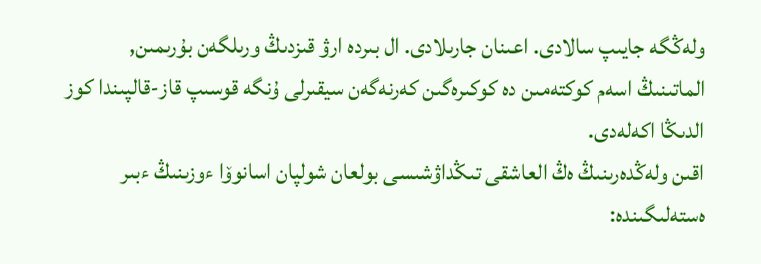ولەڭگە جايىپ سالادى. اعىنان جارىلادى. ال بىردە ارۋ قىزدىڭ ورىلگەن بۇرىمىن, الماتىنىڭ اسەم كوكتەمىن دە كوكىرەگىن كەرنەگەن سيقىرلى ۇنگە قوسىپ قاز-قالپىندا كوز الدىڭا اكەلەدى.
اقىن ولەڭدەرىنىڭ ەڭ العاشقى تىڭداۋشىسى بولعان شولپان اسانوۆا ءوزىنىڭ ءبىر ەستەلىگىندە: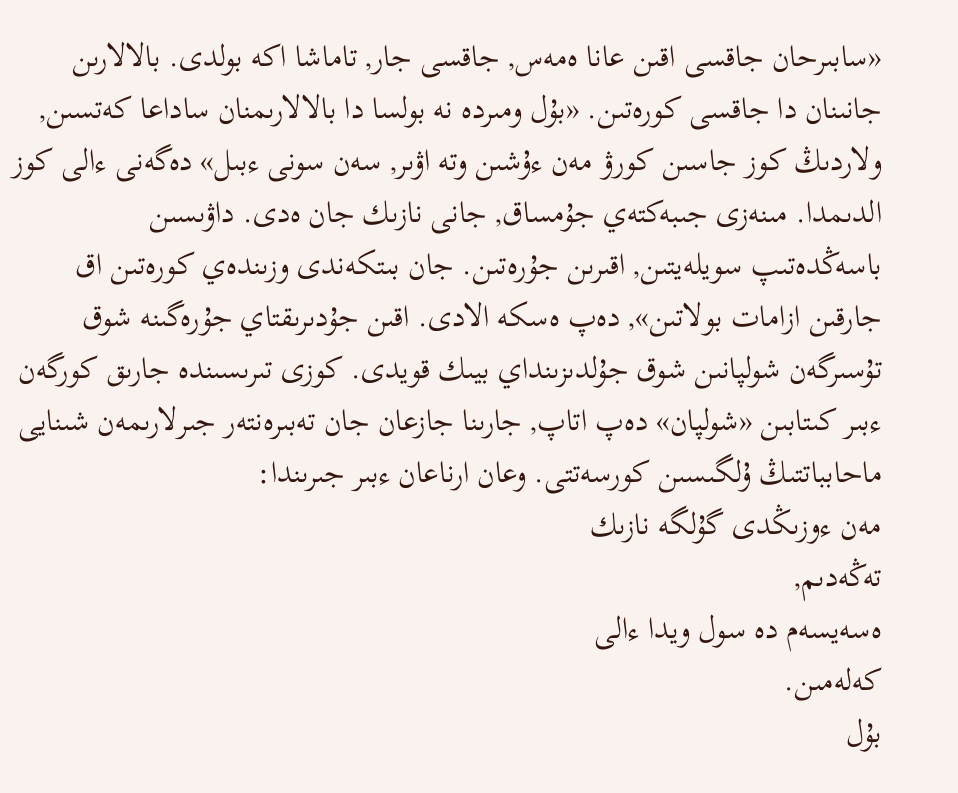«سابىرحان جاقسى اقىن عانا ەمەس, جاقسى جار, تاماشا اكە بولدى. بالالارىن جانىنان دا جاقسى كورەتىن. «بۇل ومىردە نە بولسا دا بالالارىمنان ساداعا كەتسىن, ولاردىڭ كوز جاسىن كورۋ مەن ءۇشىن وتە اۋىر, سەن سونى ءبىل» دەگەنى ءالى كوز الدىمدا. مىنەزى جىبەكتەي جۇمساق, جانى نازىك جان ەدى. داۋىسىن باسەڭدەتىپ سويلەيتىن, اقىرىن جۇرەتىن. جان بىتكەندى وزىندەي كورەتىن اق جارقىن ازامات بولاتىن», دەپ ەسكە الادى. اقىن جۇدىرىقتاي جۇرەگىنە شوق تۇسىرگەن شولپانىن شوق جۇلدىزىنداي بيىك قويدى. كوزى تىرىسىندە جارىق كورگەن ءبىر كىتابىن «شولپان» دەپ اتاپ, جارىنا جازعان جان تەبىرەنتەر جىرلارىمەن شىنايى ماحابباتتىڭ ۇلگىسىن كورسەتتى. وعان ارناعان ءبىر جىرىندا:
مەن ءوزىڭدى گۇلگە نازىك
تەڭەدىم,
ەسەيسەم دە سول ويدا ءالى
كەلەمىن.
بۇل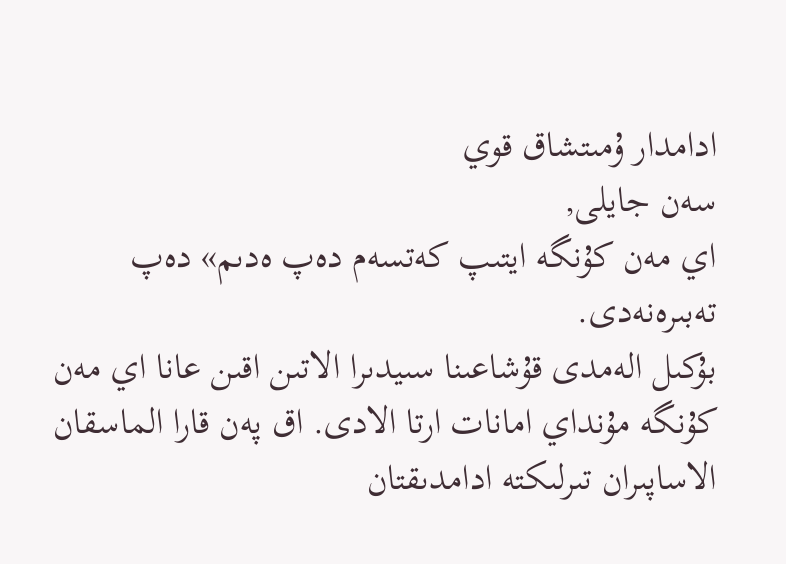ادامدار ۇمىتشاق قوي
سەن جايلى,
اي مەن كۇنگە ايتىپ كەتسەم دەپ ەدىم» دەپ تەبىرەنەدى.
بۇكىل الەمدى قۇشاعىنا سىيدىرا الاتىن اقىن عانا اي مەن كۇنگە مۇنداي امانات ارتا الادى. اق پەن قارا الماسقان الاساپىران تىرلىكتە ادامدىقتان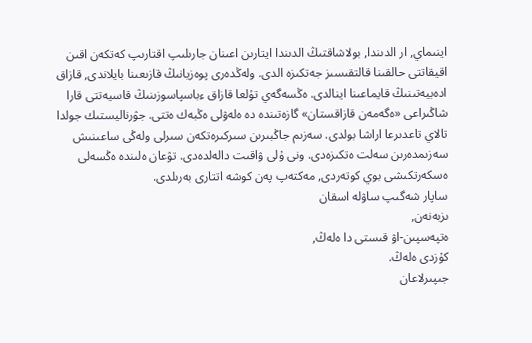اينىماي, ار الدىندا, بولاشاقتىڭ الدىندا ايتارىن اعىنان جارىلىپ اقتارىپ كەتكەن اقىن اقيقاتتى حالقىنا قالتقىسىز جەتكىزە الدى. ولەڭدەرى پوەزيانىڭ قازىعىنا بايلاندى, قازاق ادەبيەتىنىڭ قايماعىنا اينالدى. ەڭسەگەي تۇلعا قازاق ءباسپاسوزىنىڭ قاسيەتتى قارا شاڭىراعى «ەگەمەن قازاقستان» گازەتىندە دە ەلەۋلى ەڭبەك ەتتى. جۋرناليستىك جولدا تالاي تاعدىرعا اراشا بولدى. سەزىم جاڭبىرىن سىركىرەتكەن سىرلى ولەڭى ساعىنىش سەزىمدەرىن سەلت ەتكىزەدى. ونى ۇلى ۋاقىت دالەلدەدى. تۋعان ەلىندە ەڭسەلى ەسكەرتكىشى بوي كوتەردى, مەكتەپ پەن كوشە اتتارى بەرىلدى.
ساپار شەگىپ ساۋلە اسقان
ىزبەنەن,
ەتپەسپىن-اۋ قىستى دا ەلەڭ,
كۇزدى ەلەڭ.
جىپىرلاعان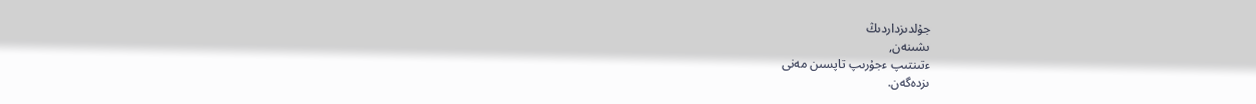جۇلدىزداردىڭ
ىشىنەن,
ءتىنتىپ ءجۇرىپ تاپسىن مەنى
ىزدەگەن.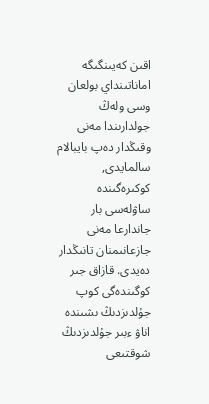اقىن كەيىنگىگە اماناتىنداي بولعان وسى ولەڭ جولدارىندا مەنى وقىڭدار دەپ بايبالام سالمايدى, كوكىرەگىندە ساۋلەسى بار جاندارعا مەنى جازعانىمنان تانىڭدار دەيدى. قازاق جىر كوگىندەگى كوپ جۇلدىزدىڭ ىشىندە اناۋ ءبىر جۇلدىزدىڭ شوقتىعى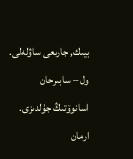بيىك, جارىعى ساۋلەلى. ول – سابىرحان اسانوۆتىڭ جۇلدىزى.
ارمان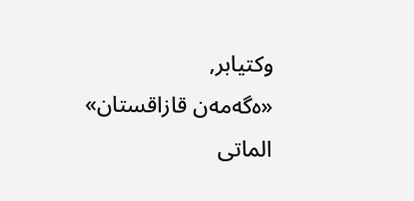وكتيابر,
«ەگەمەن قازاقستان»
الماتى